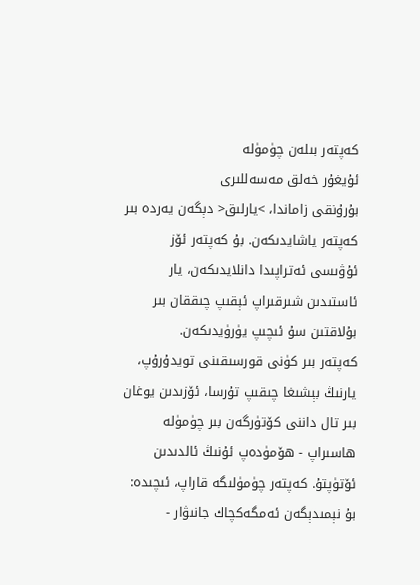كەپتەر بىلەن چۈمۈلە
ئۇيغۇر خەلق مەسەللىرى
بۇرۇنقى زاماندا، >يارلىق< دېگەن يەردە بىر كەپتەر ياشايدىكەن. بۇ كەپتەر ئۆز ئۇۋىسى ئەتراپىدا دانلايدىكەن، يار ئاستىدىن شىرقىراپ ئېقىپ چىققان بىر بۇلاقتىن سۇ ئىچىپ يۈرۈيدىكەن.
كەپتەر بىر كۈنى قورسىقىنى تويدۇرۇپ، يارنىڭ بېشىغا چىقىپ تۇرسا، ئۆزىدىن يوغان بىر تال داننى كۆتۈرگەن بىر چۈمۈلە ھاسىراپ - ھۆمۈدەپ ئۇنىڭ ئالدىدىن ئۆتۈپتۇ. كەپتەر چۈمۈلىگە قاراپ، ئىچىدە: بۇ نېمىدېگەن ئەمگەكچاك جانىۋار -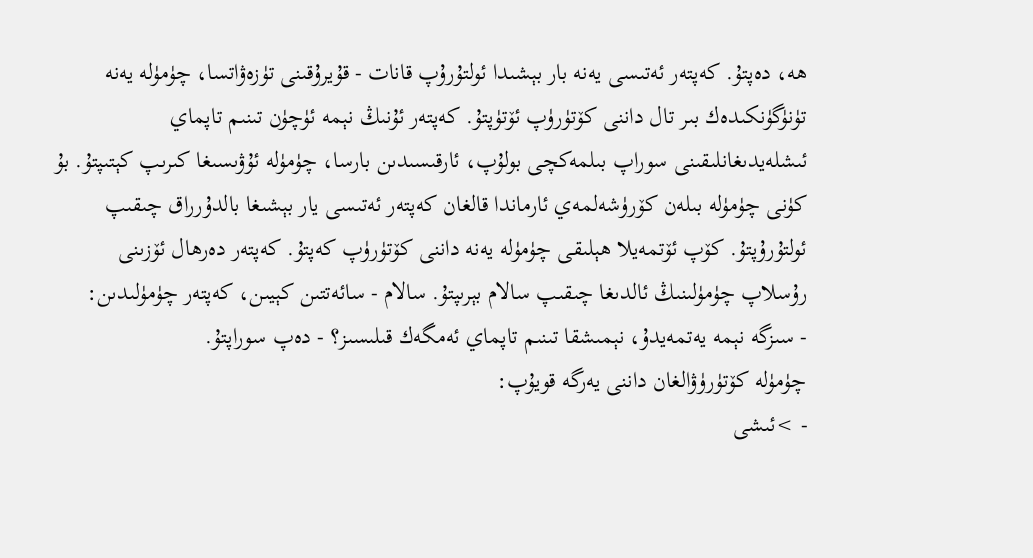ھە، دەپتۇ. كەپتەر ئەتىسى يەنە بار بېشىدا ئولتۇرۇپ قانات - قۇيرۇقىنى تۈزەۋاتسا، چۈمۈلە يەنە تۈنۈگۈنكىدەك بىر تال داننى كۆتۈرۈپ ئۆتۈپتۇ. كەپتەر ئۇنىڭ نېمە ئۈچۈن تىنىم تاپماي ئىشلەيدىغانلىقىنى سوراپ بىلمەكچى بولۇپ، ئارقىسىدىن بارسا، چۈمۈلە ئۇۋىسىغا كىرىپ كېتىپتۇ. بۇ كۈنى چۈمۈلە بىلەن كۆرۈشەلمەي ئارماندا قالغان كەپتەر ئەتىسى يار بېشىغا بالدۇرراق چىقىپ ئولتۇرۇپتۇ. كۆپ ئۆتمەيلا ھېلىقى چۈمۈلە يەنە داننى كۆتۈرۈپ كەپتۇ. كەپتەر دەرھال ئۆزىنى رۇسلاپ چۈمۈلىنىڭ ئالدىغا چىقىپ سالام بېرىپتۇ. سالام - سائەتتىن كېيىن، كەپتەر چۈمۈلىدىن:
- سىزگە نېمە يەتمەيدۇ، نېمىشقا تىنىم تاپماي ئەمگەك قىلىسىز؟ - دەپ سوراپتۇ.
چۈمۈلە كۆتۈرۈۋالغان داننى يەرگە قويۇپ:
- >ئىشى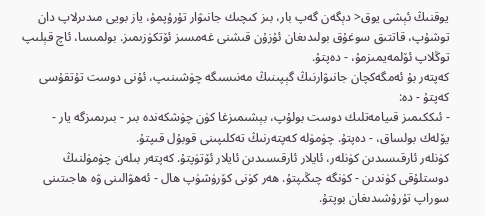يوقنىڭ ئېشى يوق< دېگەن گەپ بار، بىز كىچىك جانىۋار تۇرۇپمۇ، ياز بويى مىدىرلاپ دان توشۇپ، قاتتىق سوغۇق بولىدىغان ئۇزۇن قىشنى غەمسىز ئۆتكۈزىمىز. بولمىسا، ئاچ قېلىپ توڭلاپ ئۆلمەيمىزمۇ، - دەپتۇ.
كەپتەر بۇ ئەمگەكچان جانىۋارنىڭ گېپىنىڭ مەنىسىگە چۈشىنىپ، ئۇنى دوست تۇتقۇسى كەپتۇ - دە:
- ئىككىمىز قىيامەتلىك دوست بولۇپ، بېشىمىزغا كۈن چۈشكەندە بىر - بىرىمىزگە يار - يۆلەك بولساق، - دەپتۇ. چۈمۈلە كەپتەرنىڭ تەكلىپىنى قوبۇل قىپتۇ.
كۈنلەر ئارقىسىدىن كۈنلەر، ئايلار ئارقىسىدىن ئايلار ئۆتۈپتۇ. كەپتەر بىلەن چۈمۈلنىڭ دوستلۇقى كۈندىن - كۈنگە چىڭىپتۇ. ھەر كۈنى كۆرۈشۈپ ھال - ئەھۋالىنى ۋە ھاجىتىنى سوراپ تۇرۇشىدىغان بوپتۇ.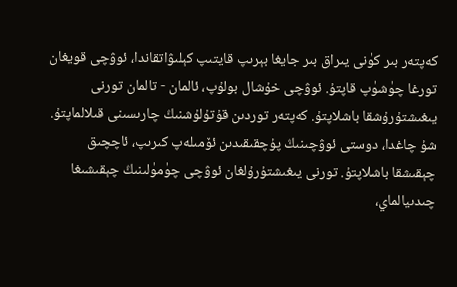كەپتەر بىر كۈنى يىراق بىر جايغا بېرىپ قايتىپ كېلىۋاتقاندا، ئوۋچى قويغان تورغا چۈشۈپ قاپتۇ. ئوۋچى خۇشال بولۇپ، ئالمان - تالمان تورنى يىغىشتۇرۇشقا باشلاپتۇ. كەپتەر توردىن قۇتۇلۇشنىڭ چارىسىنى قىلالماپتۇ. شۇ چاغدا، دوستى ئوۋچىنىڭ پۇچقىقىدىن ئۆمىلەپ كىرىپ، ئاچچىق چېقىشقا باشلاپتۇ. تورنى يىغىشتۇرۇلغان ئوۋچى چۈمۈلىنىڭ چېقىشىغا چىدىيالماي،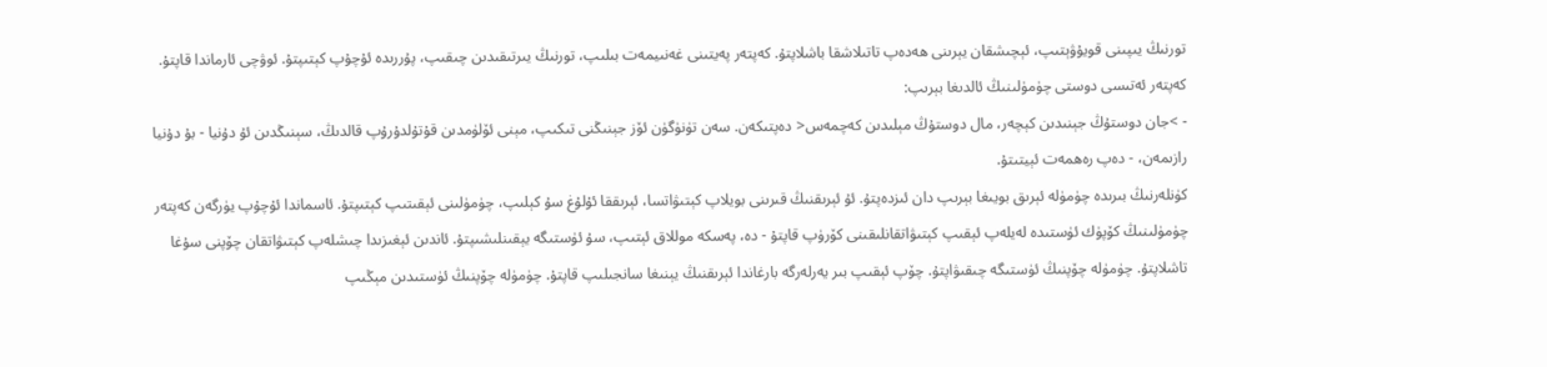تورنىڭ يىپىنى قويۇۋېتىپ، ئېچىشقان يېرىنى ھەدەپ تاتىلاشقا باشلاپتۇ. كەپتەر پەيتىنى غەنىيمەت بىلىپ، تورنىڭ يىرتىقىدىن چىقىپ، پۇررىدە ئۇچۇپ كېتىپتۇ. ئوۋچى ئارماندا قاپتۇ.
كەپتەر ئەتىسى دوستى چۈمۈلىنىڭ ئالدىغا بېرىپ:
- >جان دوستۇڭ جېنىدىن كېچەر، مال دوستۇڭ مېلىدىن كەچمەس< دەپتىكەن. سەن تۈنۈگۈن ئۆز جېنىڭنى تىكىپ، مېنى ئۆلۈمدىن قۇتۇلدۇرۇپ قالدىڭ، سېنىڭدىن ئۇ دۇنيا - بۇ دۇنيا رازىمەن، - دەپ رەھمەت ئېيتىتۇ.
كۈنلەرنىڭ بىرىدە چۈمۈلە ئېرىق بويىغا بېرىپ دان ئىزدەپتۇ. ئۇ ئېرىقنىڭ قىرىنى بويلاپ كېتىۋاتسا، ئېرىققا ئۇلۇغ سۇ كېلىپ، چۈمۈلىنى ئېقىتىپ كېتىپتۇ. ئاسماندا ئۇچۇپ يۈرگەن كەپتەر چۈمۈلىنىڭ كۆپۈك ئۈستىدە لەيلەپ ئېقىپ كېتىۋاتقانلىقىنى كۆرۈپ قاپتۇ - دە، پەسكە موللاق ئېتىپ، سۇ ئۈستىگە يېقىنلىشىپتۇ. ئاندىن ئېغىزىدا چىشلەپ كېتىۋاتقان چۆپنى سۇغا تاشلاپتۇ. چۈمۈلە چۆپنىڭ ئۈستىگە چىقىۋاپتۇ. چۆپ ئېقىپ بىر يەرلەرگە بارغاندا ئېرىقنىڭ يېنىغا سانجىلىپ قاپتۇ. چۈمۈلە چۆپنىڭ ئۈستىدىن مېڭىپ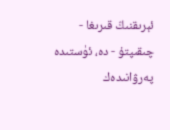ئېرىقنىڭ قىرىغا - چىقىپتۇ - دە، ئۈستىدە پەرۋانىدەك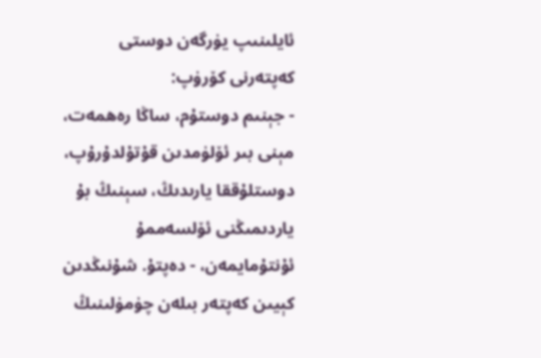ئايلىنىپ يۈرگەن دوستى كەپتەرنى كۆرۈپ:
- جېنىم دوستۇم، ساڭا رەھمەت، مېنى بىر ئۆلۈمدىن قۇتۇلدۇرۇپ، دوستلۇققا يارىدىڭ، سېنىڭ بۇ ياردىمىڭنى ئۆلسەممۇ ئۇنتۇمايمەن، - دەپتۇ. شۇنىڭدىن كېيىن كەپتەر بىلەن چۈمۈلىنىڭ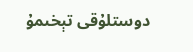دوستلۇقى تېخىمۇ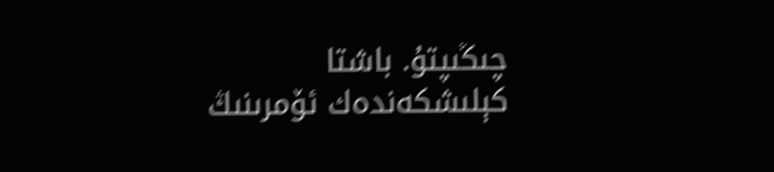چىڭىپتۇ. باشتا كېلىشكەندەك ئۆمرىنىڭ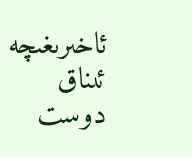ئاخىرىغىچە ئىناق دوست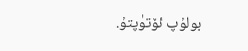بولۇپ ئۆتۈپتۇ.